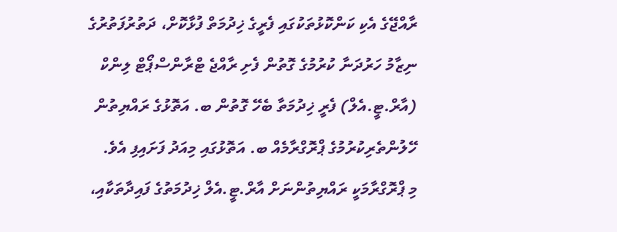ރާއްޖޭގެ އެކި ކަންކޮޅުތަކުގައި ފެރީގެ ޚިދުމަތް ފުޅާކޮށް، ދަތުރުފަތުރުގެ ނިޒާމު ހަރުދަނާ ކުރުމުގެ ގޮތުން ފެށި ރާއްޖެ ޓްރާންސްޕޯޓް ލިންކް (އާރް.ޓީ.އެލް) ފެރީ ޚިދުމަތާ ބެހޭ ގޮތުން ބ. އަތޮޅުގެ ރައްޔިތުން ހޭލުންތެރިކުރުމުގެ ޕްރޮގްރާމެއް ބ. އަތޮޅުގައި މިއަދު ފަށައިފި އެވެ.
މި ޕްރޮގްރާމަކީ ރައްޔިތުންނަށް އާރް.ޓީ.އެލް ޚިދުމަތުގެ ފައިދާތަކާއި،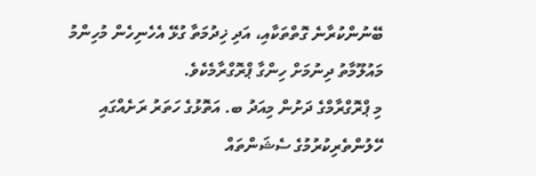ބޭނުންކުރާނެ ގޮތްތަކާއި، އަދި ޚިދުމަތާ ގުޅޭ އެހެނިހެން މުހިންމު މައުލޫމާތު ދިނުމަށް ހިންގާ ޕްރޮގްރާމެކެވެ.
މި ޕްރޮގްރާމްގެ ދަށުން މިއަދު ބ. އަތޮޅުގެ ހަތަރު ރަށެއްގައި ހޭލުންތެރިކުރުމުގެ ސެޝަންތައް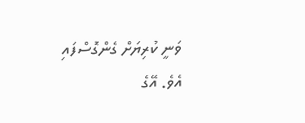ވަނީ ކުރިޔަށް ގެންގޮސްފައި އެވެ. އޭގެ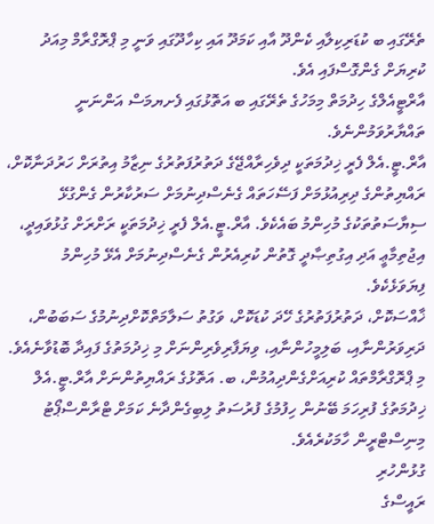ތެރޭގައި ބ ކުޑަރިކިލާއި ކެންދޫ އާއި ކަމަދޫ އައި ކިހާދޫގައި ވަނީ މި ޕްރޮގްރާމް މިއަދު ކުރިޔަށް ގެންގޮސްފައި އެވެ.
އާރްޓީއެލްގެ ހިދުމަތް މިމަހުގެ ތެރޭގައި ބ އަތޮޅުގައި ފެށޔމަސް އަންނަނީ ތައްޔާރުވަމުންނެވެ.
އާރް.ޓީ.އެލް ފެރީ ޚިދުމަތަކީ ދިވެހިރާއްޖޭގެ ދަތުރުފަތުރުގެ ނިޒާމު އިތުރަށް ހަރުދަނާކޮށް، ރައްޔިތުންގެ ދިރިއުޅުމަށް ފަސޭހަތައް ގެނެސްދިނުމަށް ސަރުކާރުން ގެންގުޅޭ ސިޔާސަތުތަކުގެ މުހިންމު ބައެކެވެ. އާރް.ޓީ.އެލް ފެރީ ޚިދުމަތަކީ ރަށްރަށް ގުޅުވައިދީ، އިޖުތިމާޢީ އަދި އިގުތިޞާދީ ގޮތުން ކުރިއެރުން ގެނެސްދިނުމަށް އެޅޭ މުހިންމު ފިޔަވަޅެކެވެ.
ޚާއްސަކޮށް، ދަތުރުފަތުރުގެ ހޭދަ ކުޑަކޮށް، ވަގުތު ސަލާމަތްކޮށްދިނުމުގެ ސަބަބުން، ދަރިވަރުންނާއި، ބަލިމީހުންނާއި، ވިޔަފާރިވެރިންނަށް މި ޚިދުމަތުގެ ފައިދާ ބޮޑުވާނެއެވެ.
މި ޕްރޮގްރާމްތައް ކުރިއަށްގެންދިއުމުން، ބ. އަތޮޅުގެ ރައްޔިތުންނަށް އާރް.ޓީ.އެލް ޚިދުމަތުގެ ފުރިހަމަ ބޭނުން ހިފުމުގެ ފުރުސަތު ލިބިގެންދާނެ ކަމަށް ޓްރާންސްޕޯޓު މިނިސްޓްރީން ހާމަކުރެއެވެ.
ގުޅުންހުރި
ރައީސްގެ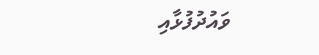ވައުދުފުޅާއި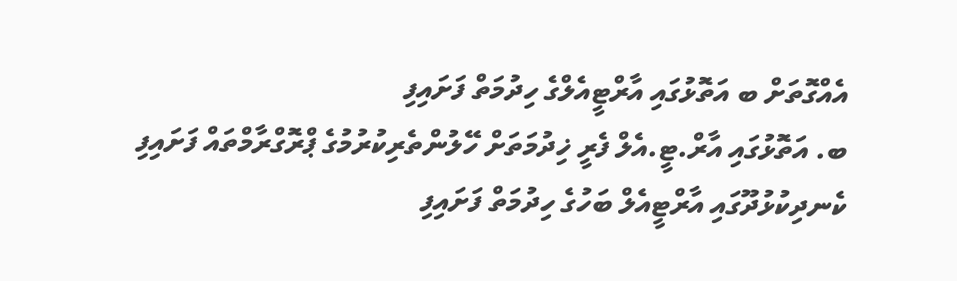އެއްގޮތަށް ބ އަތޮޅުގައި އާރްޓީއެލްގެ ހިދުމަތް ފަށައިފި
ބ. އަތޮޅުގައި އާރް.ޓީ.އެލް ފެރީ ޚިދުމަތަށް ހޭލުންތެރިކުރުމުގެ ޕްރޮގްރާމްތައް ފަށައިފި
ކެނދިކުޅުދޫގައި އާރްޓީއެލް ބަހުގެ ހިދުމަތް ފަށައިފި